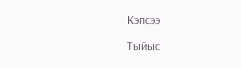Кэпсээ

Тыйыс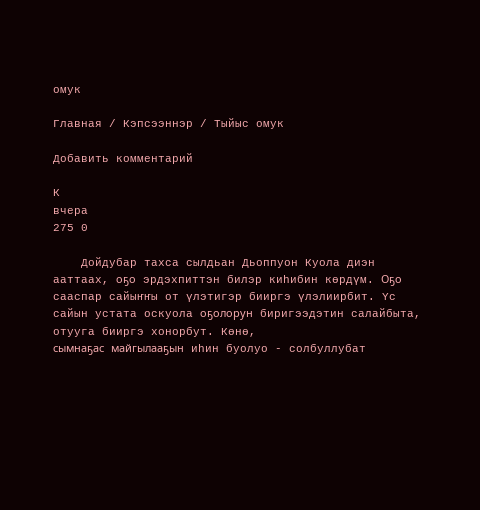омук

Главная / Кэпсээннэр / Тыйыс омук

Добавить комментарий

К
вчера
275 0

    Дойдубар тахса сылдьан Дьоппуон Куола диэн ааттаах, оҕо эрдэхпиттэн билэр киһибин көрдүм. Оҕо сааспар сайыҥҥы от үлэтигэр бииргэ үлэлиирбит. Үс сайын устата оскуола оҕолорун биригээдэтин салайбыта, отууга бииргэ хонорбут. Көнө,
сымнаҕас майгылааҕын иһин буолуо - солбуллубат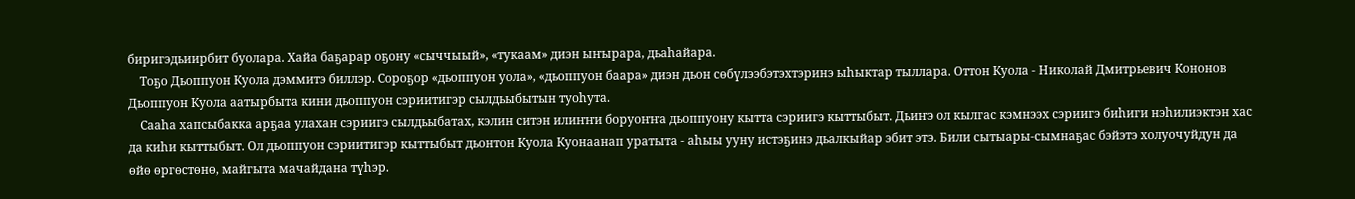биригэдьиирбит буолара. Хайа баҕарар оҕону «сыччыый», «тукаам» диэн ыҥырара, дьаһайара.
    Тоҕо Дьоппуон Куола дэммитэ биллэр. Сороҕор «дьоппуон уола», «дьоппуон баара» диэн дьон сөбүлээбэтэхтэринэ ыһыктар тыллара. Оттон Куола - Николай Дмитрьевич Кононов Дьоппуон Куола аатырбыта кини дьоппуон сэриитигэр сылдьыбытын туоһута.
    Сааһа хапсыбакка арҕаа улахан сэриигэ сылдьыбатах, кэлин ситэн илиҥҥи боруоҥҥа дьоппуону кытта сэриигэ кыттыбыт. Дьиҥэ ол кылгас кэмнээх сэриигэ биһиги нэһилиэктэн хас да киһи кыттыбыт. Ол дьоппуон сэриитигэр кыттыбыт дьонтон Куола Куонаанап уратыта - аһыы ууну истэҕинэ дьалкыйар эбит этэ. Били сытыары-сымнаҕас бэйэтэ холуочуйдун да өйө өргөстөнө, майгыта мачайдана түһэр.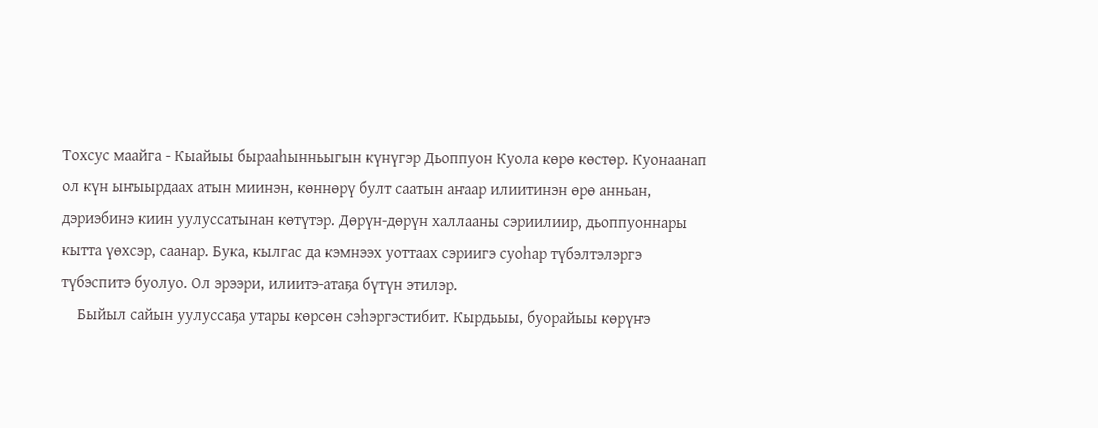Тохсус маайга - Кыайыы бырааһынньыгын күнүгэр Дьоппуон Куола көрө көстөр. Куонаанап ол күн ыҥыырдаах атын миинэн, көннөрү булт саатын аҥаар илиитинэн өрө анньан, дэриэбинэ киин уулуссатынан көтүтэр. Дөрүн-дөрүн халлааны сэриилиир, дьоппуоннары кытта үөхсэр, саанар. Бука, кылгас да кэмнээх уоттаах сэриигэ суоһар түбэлтэлэргэ түбэспитэ буолуо. Ол эрээри, илиитэ-атаҕа бүтүн этилэр.
    Быйыл сайын уулуссаҕа утары көрсөн сэһэргэстибит. Кырдьыы, буорайыы көрүҥэ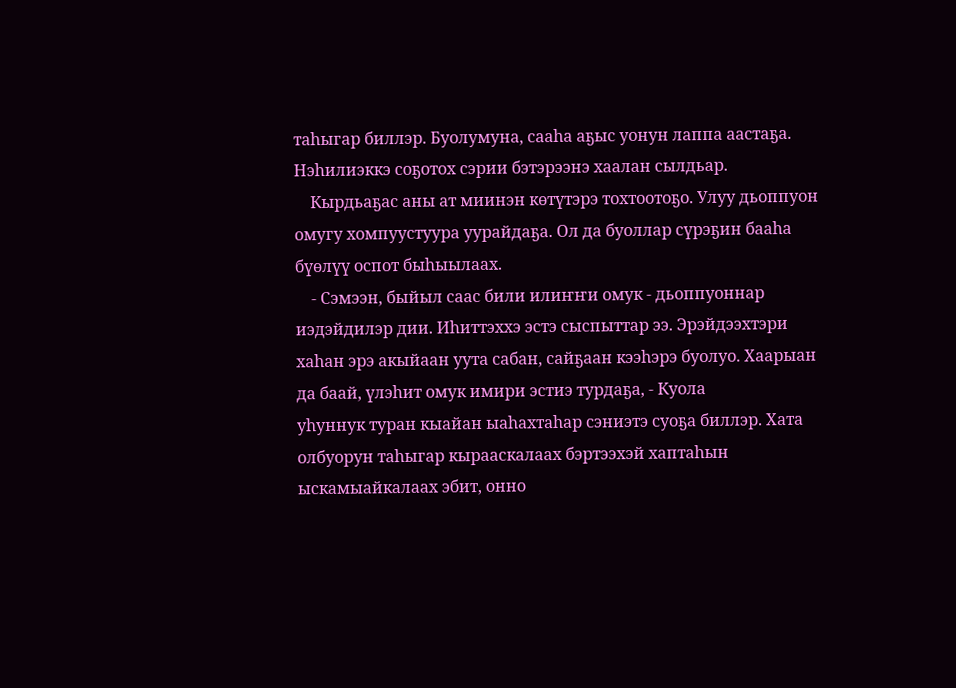таһыгар биллэр. Буолумуна, сааһа аҕыс уонун лаппа аастаҕа. Нэһилиэккэ соҕотох сэрии бэтэрээнэ хаалан сылдьар.
    Кырдьаҕас аны ат миинэн көтүтэрэ тохтоотоҕо. Улуу дьоппуон омугу хомпуустуура уурайдаҕа. Ол да буоллар сүрэҕин бааһа бүөлүү оспот быһыылаах.
    - Сэмээн, быйыл саас били илиҥҥи омук - дьоппуоннар иэдэйдилэр дии. Иһиттэххэ эстэ сыспыттар ээ. Эрэйдээхтэри хаһан эрэ акыйаан уута сабан, сайҕаан кээһэрэ буолуо. Хаарыан да баай, үлэһит омук имири эстиэ турдаҕа, - Куола
уһуннук туран кыайан ыаһахтаһар сэниэтэ суоҕа биллэр. Хата олбуорун таһыгар кырааскалаах бэртээхэй хаптаһын ыскамыайкалаах эбит, онно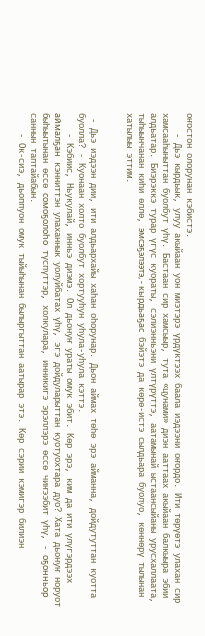оҥостон олорунан кэбистэ.
    - Дьэ кырдьык, улуу акыйаан уон миэтэрэ үрдүктээх баала иэдээни оҥордо. Ити төрүөтэ улахан сир хамсааһыныттан буолбут үһү. Бастаан сир хамсыыр, тута «цунами» диэн ааттаах акыйаан балкыыра эбии алдьатар. Биэрэккэ турар үгүс куораты, сэлиэнньэни үлтүрүттэ, аатамынай ыстаансыйаны урусхаллаата, тыһыынчанан киһи өллө, эмсэҕэлээтэ, - кырдьаҕас бэйэтэ да көрө-истэ сылдьара буолуо, көннөрү тылынан хатылыы эттим.


 - Дьэ иэдээн дии, ити алдьархайы хаһан оһорунар. Дьон аймах төһө эрэ айманна, дойдутуттан куотта буолла? - Куонаан холто буолбут хортууһун уһула-уһула кэттэ.
    - Кэбиис, Ньукулай, инньэ диэмэ. Ол дьонуҥ ураты омук эбит. Көр эрэ, ким да ити үлүгэрдээх аймалҕан кэнниттэн улаханнык уолуйбатах үһү, эгэ дойдуларыттан куотуохтара дуо? Хата дьонуҥ норуот быһыытынан өссө сомоҕолоһо түспүттэр, холкулара, инникигэ эрэллэрэ өссө чиҥээбит үһү, - оҕонньор саннын таптайабын.
    - Ок-сиэ, дьоппуон омук тыйыһынан былыргыттан аатырар этэ. Көр сэрии кэмигэр билиэн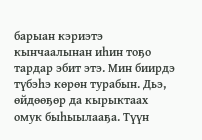барыан кэриэтэ кынчаалынан иһин тоҕо тардар эбит этэ. Мин биирдэ түбэһэ көрөн турабын. Дьэ, өйдөөҕөр да кырыктаах омук быһыылааҕа. Түүн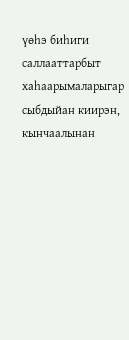үөһэ биһиги саллааттарбыт хаһаарымаларыгар сыбдыйан киирэн, кынчаалынан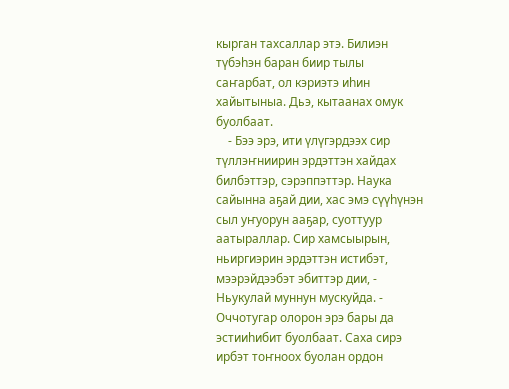кырган тахсаллар этэ. Билиэн түбэһэн баран биир тылы саҥарбат, ол кэриэтэ иһин хайытыныа. Дьэ, кытаанах омук буолбаат.
    - Бээ эрэ, ити үлүгэрдээх сир түллэҥниирин эрдэттэн хайдах билбэттэр, сэрэппэттэр. Наука сайынна аҕай дии, хас эмэ сүүһүнэн сыл уҥуорун ааҕар, суоттуур аатыраллар. Сир хамсыырын, ньиргиэрин эрдэттэн истибэт, мээрэйдээбэт эбиттэр дии, - Ньукулай муннун мускуйда. - Оччотугар олорон эрэ бары да эстииһибит буолбаат. Саха сирэ ирбэт тоҥноох буолан ордон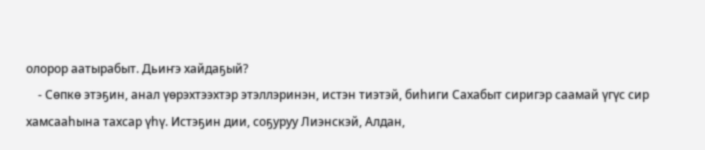олорор аатырабыт. Дьиҥэ хайдаҕый?
    - Сөпкө этэҕин, анал үөрэхтээхтэр этэллэринэн, истэн тиэтэй, биһиги Сахабыт сиригэр саамай үгүс сир хамсааһына тахсар үһү. Истэҕин дии, соҕуруу Лиэнскэй, Алдан,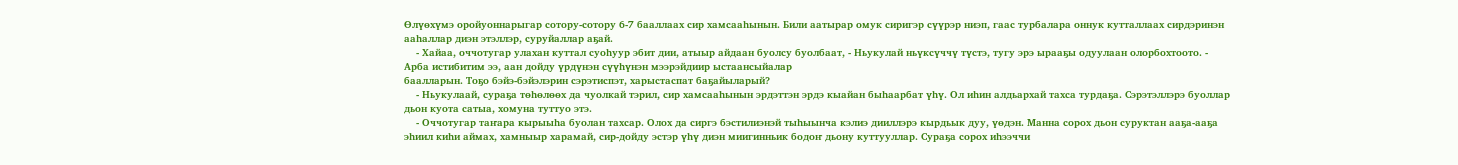Өлүөхүмэ оройуоннарыгар сотору-сотору 6-7 бааллаах сир хамсааһынын. Били аатырар омук сиригэр сүүрэр ниэп, гаас турбалара оннук кутталлаах сирдэринэн ааһаллар диэн этэллэр, суруйаллар аҕай.
    - Хайаа, оччотугар улахан куттал суоһуур эбит дии, атыыр айдаан буолсу буолбаат, - Ньукулай ньүксүччү түстэ, тугу эрэ ырааҕы одуулаан олорбохтоото. - Арба истибитим ээ, аан дойду үрдүнэн сүүһүнэн мээрэйдиир ыстаансыйалар
баалларын. Тоҕо бэйэ-бэйэлэрин сэрэтиспэт, харыстаспат баҕайыларый?
    - Ньукулаай, сураҕа төһөлөөх да чуолкай тэрил, сир хамсааһынын эрдэттэн эрдэ кыайан быһаарбат үһү. Ол иһин алдьархай тахса турдаҕа. Сэрэтэллэрэ буоллар дьон куота сатыа, хомуна туттуо этэ.
    - Оччотугар таҥара кырыыһа буолан тахсар. Олох да сиргэ бэстилиэнэй тыһыынча кэлиэ дииллэрэ кырдьык дуу, үөдэн. Манна сорох дьон суруктан ааҕа-ааҕа эһиил киһи аймах, хамныыр харамай, сир-дойду эстэр үһү диэн миигинньик бодоҥ дьону куттууллар. Сураҕа сорох иһээччи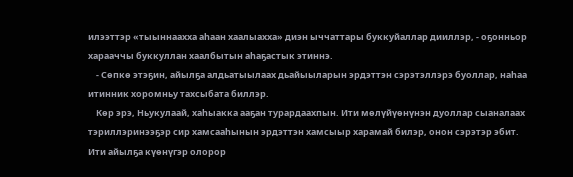илээттэр «тыыннаахха аһаан хаалыахха» диэн ыччаттары буккуйаллар дииллэр, - оҕонньор харааччы буккуллан хаалбытын аһаҕастык этиннэ.
    - Сөпкө этэҕин, айылҕа алдьатыылаах дьайыыларын эрдэттэн сэрэтэллэрэ буоллар, наһаа итинник хоромньу тахсыбата биллэр.
    Көр эрэ, Ньукулаай, хаһыакка ааҕан турардаахпын. Ити мөлүйүөнүнэн дуоллар сыаналаах тэриллэринээҕэр сир хамсааһынын эрдэттэн хамсыыр харамай билэр, онон сэрэтэр эбит. Ити айылҕа күөнүгэр олорор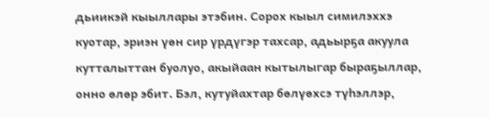дьиикэй кыыллары этэбин. Сорох кыыл симилэххэ куотар, эриэн үөн сир үрдүгэр тахсар, адьырҕа акуула кутталыттан буолуо, акыйаан кытылыгар быраҕыллар, онно өлөр эбит. Бэл, кутуйахтар бөлүөхсэ түһэллэр,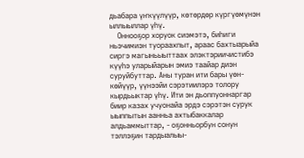дьабара үҥкүүлүүр, көтөрдөр күргүөмүнэн ыллыыллар үһү.
    Оннооҕор хоруок сиэмэтэ, биһиги ньэчимиэн туораахпыт, араас бахтыарыйа сиргэ магыньыыттаах элэктэриичистибэ күүһэ уларыйарын эмиэ таайар диэн суруйбуттар. Аны туран ити бары үөн-көйүүр, үүнээйи сэрэтиилэрэ толору
кырдьыктар үһү. Ити эн дьоппуоннаргар биир казах учуонайа эрдэ сэрэтэн сурук ыыппытын аанньа ахтыбаккалар алдьаммыттар, - оҕонньорбун сонун тэллэҕин тардыалыы-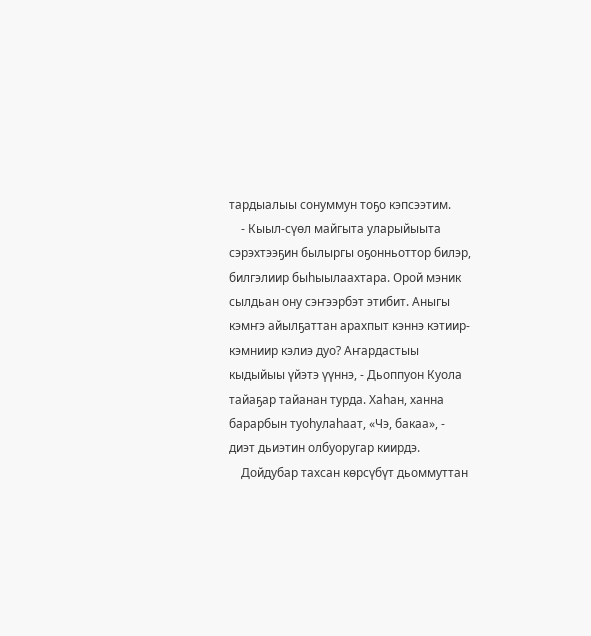тардыалыы сонуммун тоҕо кэпсээтим.
    - Кыыл-сүөл майгыта уларыйыыта сэрэхтээҕин былыргы оҕонньоттор билэр, билгэлиир быһыылаахтара. Орой мэник сылдьан ону сэҥээрбэт этибит. Аныгы кэмҥэ айылҕаттан арахпыт кэннэ кэтиир-кэмниир кэлиэ дуо? Аҥардастыы кыдыйыы үйэтэ үүннэ, - Дьоппуон Куола тайаҕар тайанан турда. Хаһан, ханна барарбын туоһулаһаат, «Чэ, бакаа», - диэт дьиэтин олбуоругар киирдэ.
    Дойдубар тахсан көрсүбүт дьоммуттан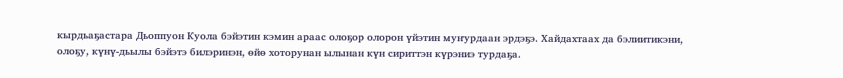кырдьаҕастара Дьоппуон Куола бэйэтин кэмин араас олоҕор олорон үйэтин муҥурдаан эрдэҕэ. Хайдахтаах да бэлиитикэни, олоҕу, күнү-дьылы бэйэтэ билэринэн, өйө хоторунан ылынан күн сириттэн күрэниэ турдаҕа.